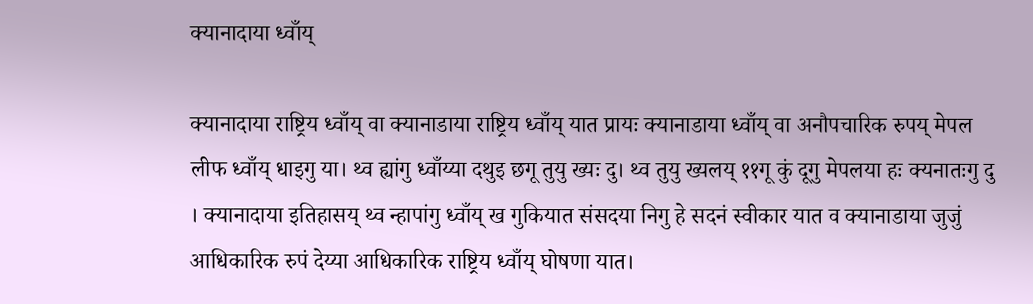क्यानादाया ध्वाँय्

क्यानादाया राष्ट्रिय ध्वाँय् वा क्यानाडाया राष्ट्रिय ध्वाँय् यात प्रायः क्यानाडाया ध्वाँय् वा अनौपचारिक रुपय् मेपल लीफ ध्वाँय् धाइगु या। थ्व ह्यांगु ध्वाँय्या दथुइ छगू तुयु ख्यः दु। थ्व तुयु ख्यलय् ११गू कुं दूगु मेपलया हः क्यनातःगु दु । क्यानादाया इतिहासय् थ्व न्हापांगु ध्वाँय् ख गुकियात संसदया निगु हे सदनं स्वीकार यात व क्यानाडाया जुजुं आधिकारिक रुपं देय्या आधिकारिक राष्ट्रिय ध्वाँय् घोषणा यात।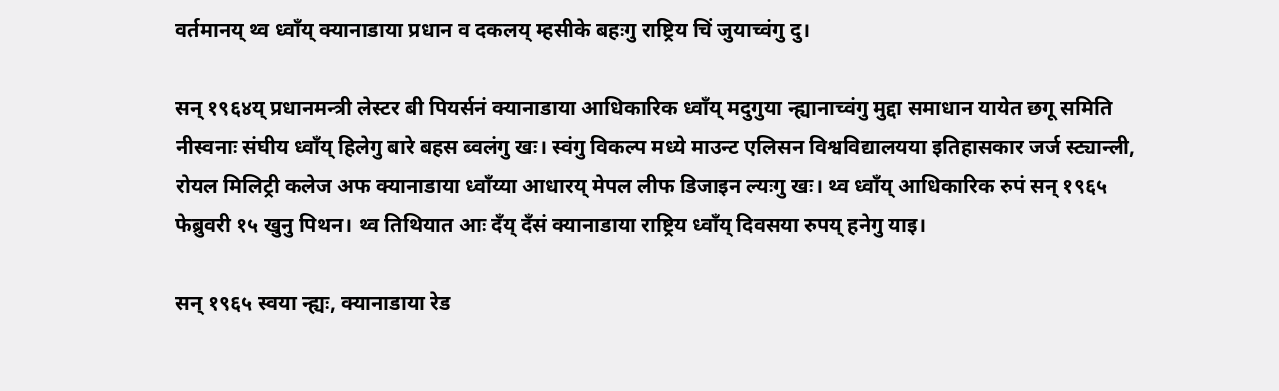वर्तमानय् थ्व ध्वाँय् क्यानाडाया प्रधान व दकलय् म्हसीके बहःगु राष्ट्रिय चिं जुयाच्वंगु दु।

सन् १९६४य् प्रधानमन्त्री लेस्टर बी पियर्सनं क्यानाडाया आधिकारिक ध्वाँय् मदुगुया न्ह्यानाच्वंगु मुद्दा समाधान यायेत छगू समिति नीस्वनाः संघीय ध्वाँय् हिलेगु बारे बहस ब्वलंगु खः। स्वंगु विकल्प मध्ये माउन्ट एलिसन विश्वविद्यालयया इतिहासकार जर्ज स्ट्यान्ली, रोयल मिलिट्री कलेज अफ क्यानाडाया ध्वाँय्या आधारय् मेपल लीफ डिजाइन ल्यःगु खः। थ्व ध्वाँय् आधिकारिक रुपं सन् १९६५ फेब्रुवरी १५ खुनु पिथन। थ्व तिथियात आः दँय् दँसं क्यानाडाया राष्ट्रिय ध्वाँय् दिवसया रुपय् हनेगु याइ।

सन् १९६५ स्वया न्ह्यः, क्यानाडाया रेड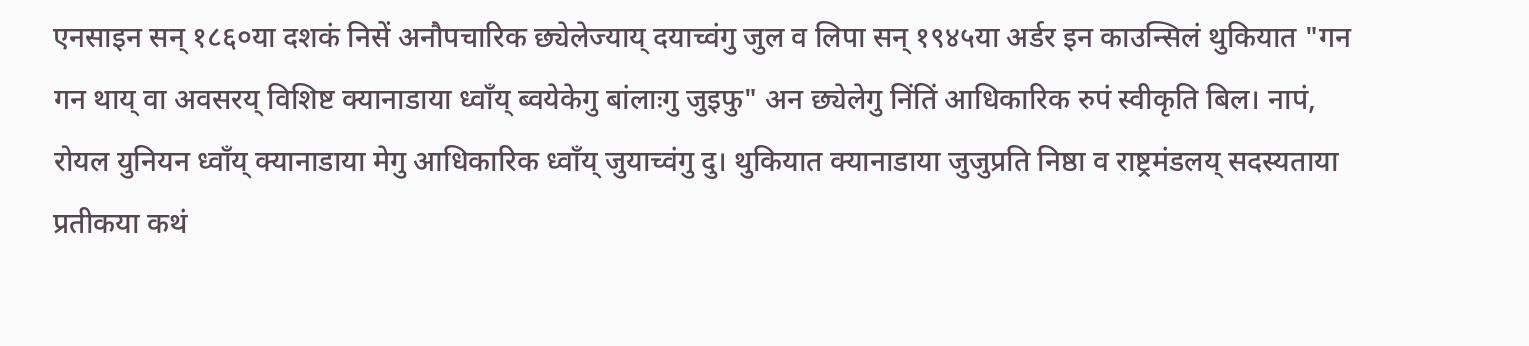एनसाइन सन् १८६०या दशकं निसें अनौपचारिक छ्येलेज्याय् दयाच्वंगु जुल व लिपा सन् १९४५या अर्डर इन काउन्सिलं थुकियात "गन गन थाय् वा अवसरय् विशिष्ट क्यानाडाया ध्वाँय् ब्वयेकेगु बांलाःगु जुइफु" अन छ्येलेगु निंतिं आधिकारिक रुपं स्वीकृति बिल। नापं, रोयल युनियन ध्वाँय् क्यानाडाया मेगु आधिकारिक ध्वाँय् जुयाच्वंगु दु। थुकियात क्यानाडाया जुजुप्रति निष्ठा व राष्ट्रमंडलय् सदस्यताया प्रतीकया कथं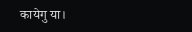कायेगु या।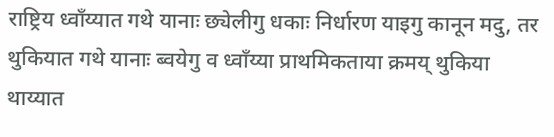राष्ट्रिय ध्वाँय्यात गथे यानाः छ्येलीगु धकाः निर्धारण याइगु कानून मदु, तर थुकियात गथे यानाः ब्वयेगु व ध्वाँय्या प्राथमिकताया क्रमय् थुकिया थाय्यात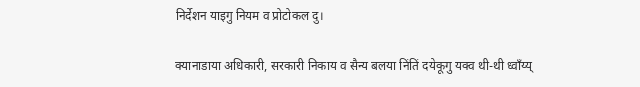निर्देशन याइगु नियम व प्रोटोकल दु।

क्यानाडाया अधिकारी, सरकारी निकाय व सैन्य बलया निंतिं दयेकूगु यक्व थी-थी ध्वाँय्य्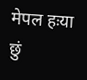मेपल हःया छुं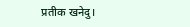प्रतीक खनेदु।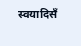स्वयादिसँ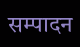सम्पादन